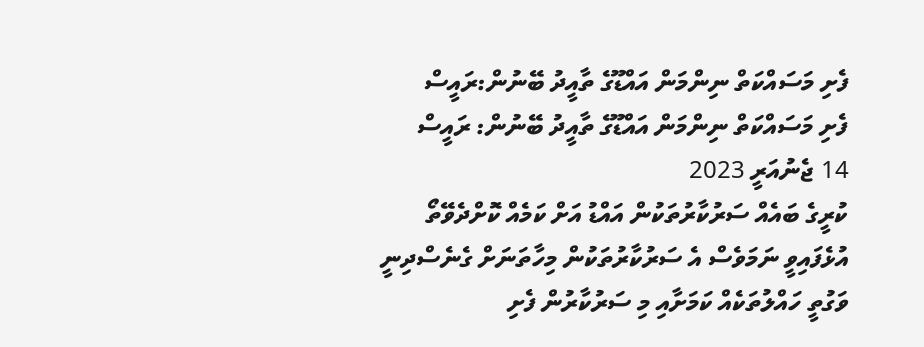ފެށި މަސައްކަތް ނިންމަން އައްޑޫގެ ތާއީދު ބޭނުން:ރައީސް
ފެށި މަސައްކަތް ނިންމަން އައްޑޫގެ ތާއީދު ބޭނުން: ރައީސް
14 ޖެނުއަރީ 2023
ކުރީގެ ބައެއް ސަރުކާރުތަކުން އައްޑު އަށް ކަމެއް ކޮށްދެވޭތޯ އުޅެފައިވީ ނަމަވެސް އެ ސަރުކާރުތަކުން މިހާތަނަށް ގެނެސްދިނީ ވަގުތީ ހައްލުތަކެއް ކަމަށާއި މި ސަރުކާރުން ފެށި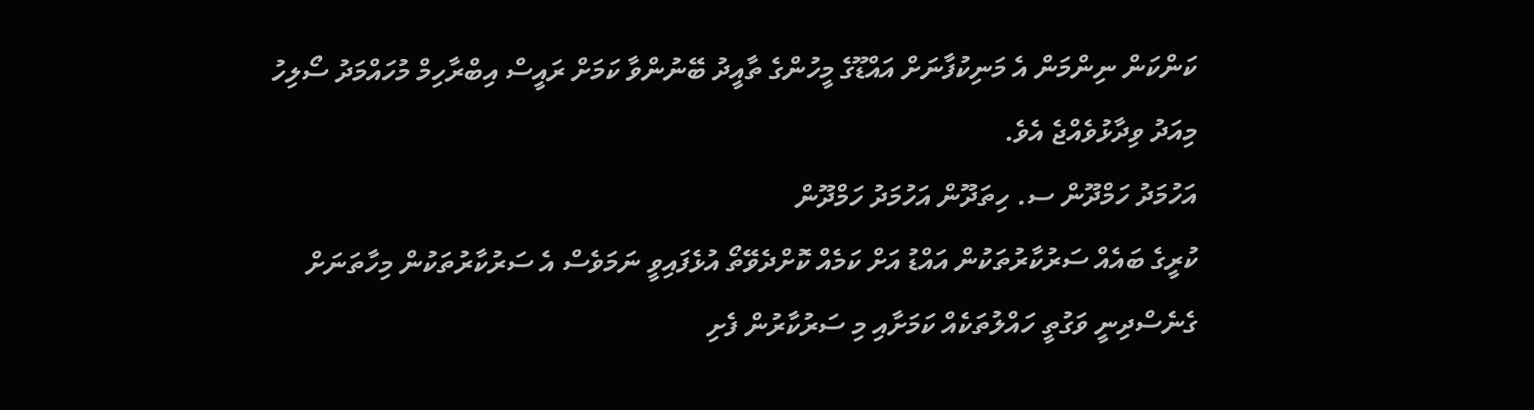ކަންކަން ނިންމަން އެ މަނިކުފާނަށް އައްޑޫގެ މީހުންގެ ތާއީދު ބޭނުންވާ ކަމަށް ރައީސް އިބްރާހިމް މުހައްމަދު ސޯލިހު މިއަދު ވިދާޅުވެއްޖެ އެވެ.
އަހުމަދު ހަމްދޫން ސ. ހިތަދޫން އަހުމަދު ހަމްދޫން
ކުރީގެ ބައެއް ސަރުކާރުތަކުން އައްޑު އަށް ކަމެއް ކޮށްދެވޭތޯ އުޅެފައިވީ ނަމަވެސް އެ ސަރުކާރުތަކުން މިހާތަނަށް ގެނެސްދިނީ ވަގުތީ ހައްލުތަކެއް ކަމަށާއި މި ސަރުކާރުން ފެށި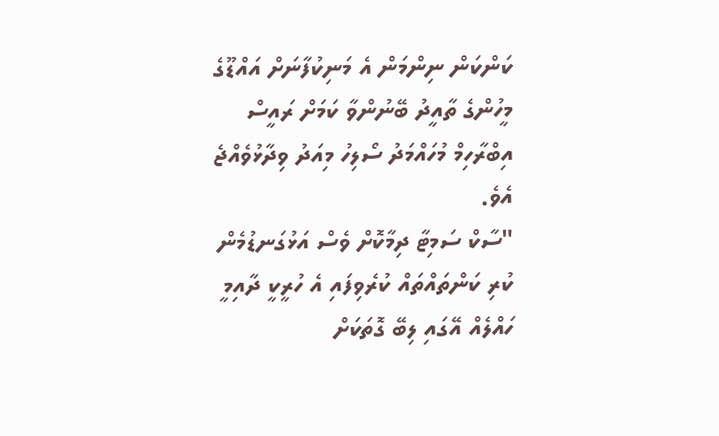ކަންކަން ނިންމަން އެ މަނިކުފާނަށް އައްޑޫގެ މީހުންގެ ތާއީދު ބޭނުންވާ ކަމަށް ރައީސް އިބްރާހިމް މުހައްމަދު ސޯލިހު މިއަދު ވިދާޅުވެއްޖެ އެވެ.
"ސާކް ސަމިޓާ ދިމާކޮށް ވެސް އަޅުގަނޑުމެން ކުރި ކަންތައްތައް ކުރެވިފައި އެ ހުރީކީ ދާއިމީ ހައްލެއް އޭގައި ލިބޭ ގޮތަކަށް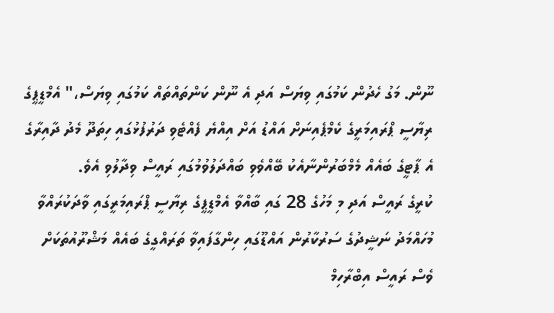ނޫން. މަގު ހެދުން ކަމުގައި ވިޔަސް އަދި އެ ނޫން ކަންތައްތައް ކަމުގައި ވިޔަސް،" އެމްޑީޕީގެ ރިޔާސީ ޕްރައިމަރީގެ ކެމްޕެއިނަށް އައްޑު އަށް އިއްޔެ ފެއްޓެވި ދަރުފުޅުގައި ހިތަދޫ މެދު ދާއިރާގެ އެ ޕާޓީގެ ބައެއް މެމްބަރުންނާއެކު ބޭއްވެވި ބައްދަލުވުމުގައި ރައީސް ވިދާލުވި އެވެ.
ކުރީގެ ރައީސް އަދި މި މަހުގެ 28 ގައި ބާއްވާ އެމްޑީޕީގެ ރިޔާސީ ޕްރައިމަރީގައި ވާދަކުރައްވާ މުހައްމަދު ނަޝީދުގެ ސަރުކާރުން އައްޑޫގައި ހިންގާފައިވާ ތަރައްގީގެ ބައެއް މަޝްރޫއުތަކަށް ވެސް ރައީސް އިބްރާހިމް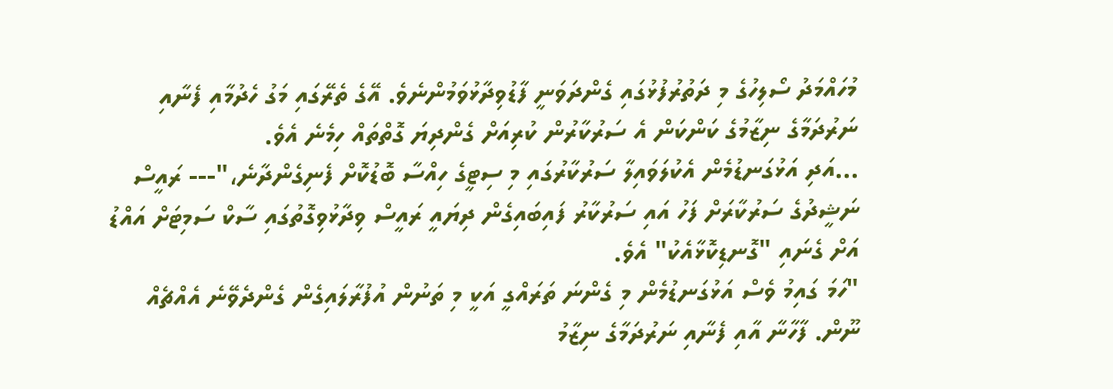މުހައްމަދު ސޯލިހުގެ މި ދަތުރުފުޅުގައި ގެންދަވަނީ ފާޑުވިދާޅުވަމުންނެވެ. އޭގެ ތެރޭގައި މަގު ހެދުމާއި ފެނާއި ނަރުދަމާގެ ނިޒާމުގެ ކަންކަން އެ ސަރުކާރުން ކުރިއަށް ގެންދިޔަ ގޮތްތައް ހިމެނެ އެވެ.
...އަދި އަޅުގަނޑުމެން އެކުލަވައިލާ ސަރުކާރުގައި މި ސިޓީގެ ހިއްސާ ބޮޑުކޮށް ފެނިގެންދާނެ،"--- ރައީސް
ނަޝީދުގެ ސަރުކާރަށް ފަހު އައި ސަރުކާރު ފައިބައިގެން ދިޔައީ ރައީސް ވިދާޅުވިގޮތުގައި ސާކް ސަމިޓަށް އައްޑު އަށް ގެނައި "ގޮނޑިކޮޅާއެކު" އެވެ.
"ހަމަ ގައިމު ވެސް އަޅުގަނޑުމެން މި ގެންނަ ތަރައްގީ އަކީ މި ތަނުން އުފުރާލައިގެން ގެންދެވޭނެ އެއްޗެއް ނޫން. ފާހާނާ އާއި ފެނާއި ނަރުދަމާގެ ނިޒާމު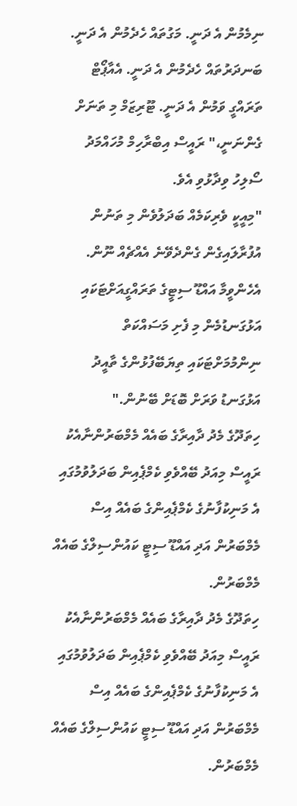ނިމެމުން އެ ދަނީ. މަގުތައް ހެދެމުން އެ ދަނީ. ބަނދަރުތައް ހެދެމުން އެ ދަނީ. އެއާޕޯޓް ތަރައްގީ ވަމުން އެ ދަނީ. ޓޫރިޒަމް މި ތަނަށް ގެންނަނީ،" ރައީސް އިބްރާހިމް މުހައްމަދު ސޯލިހު ވިދާޅުވި އެވެ.
"މިއީކީ ވެރިކަމެއް ބަދަލުވެން މި ތަނުން އުފުރާލައިގެން ގެންދެވޭނެ އެއްޗެއް ނޫން. އެހެންވީމާ އައްޑޫ ސިޓީގެ ތަރައްގީއަށްޓަކައި އަޅުގަނޑުމެން މި ފެށި މަސައްކަތް ނިންމުމަށްޓަކައި ތިޔަބޭފުޅުންގެ ތާއީދު އަޅުގަނޑު ވަރަށް ބޮޑަށް ބޭނުން."
ހިތަދޫގެ މެދު ދާއިރާގެ ބައެއް މެމްބަރުންނާއެކު ރައީސް މިއަދު ބޭއްވެވި ކެމްޕެއިން ބަދަލުވުމުގައި އެ މަނިކުފާނުގެ ކެމްޕެއިންގެ ބައެއް އިސް މެމްބަރުން އަދި އައްޑޫ ސިޓީ ކައުންސިލްގެ ބައެއް މެމްބަރުން.
ހިތަދޫގެ މެދު ދާއިރާގެ ބައެއް މެމްބަރުންނާއެކު ރައީސް މިއަދު ބޭއްވެވި ކެމްޕެއިން ބަދަލުވުމުގައި އެ މަނިކުފާނުގެ ކެމްޕެއިންގެ ބައެއް އިސް މެމްބަރުން އަދި އައްޑޫ ސިޓީ ކައުންސިލްގެ ބައެއް މެމްބަރުން.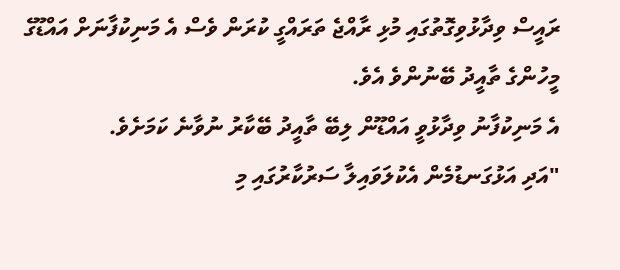ރައީސް ވިދާޅުވިގޮތުގައި މުޅި ރާއްޖެ ތަރައްގީ ކުރަން ވެސް އެ މަނިކުފާނަށް އައްޑޫގެ މީހުންގެ ތާއީދު ބޭނުންވެ އެވެ.
އެ މަނިކުފާނު ވިދާޅުވީ އައްޑޫން ލިބޭ ތާއީދު ބޭކާރު ނުވާނެ ކަމަށެވެ.
"އަދި އަޅުގަނޑުމެން އެކުލަވައިލާ ސަރުކާރުގައި މި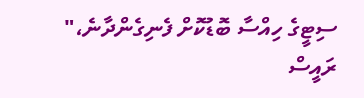ސިޓީގެ ހިއްސާ ބޮޑުކޮށް ފެނިގެންދާނެ،" ރައީސް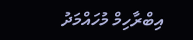އިބްރާހިމް މުހައްމަދު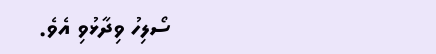ސޯލިހު ވިދާޅުވި އެވެ.